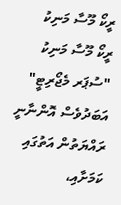ރީކޯ މޫސާ މަނިކު
ރީކޯ މޫސާ މަނިކު
"ސުޕަރ މެޖޯރިޓީ" އަބަދުވެސް އޮންނާނީ ރައްޔަތުން އަތުގައި ކަމަށާއި،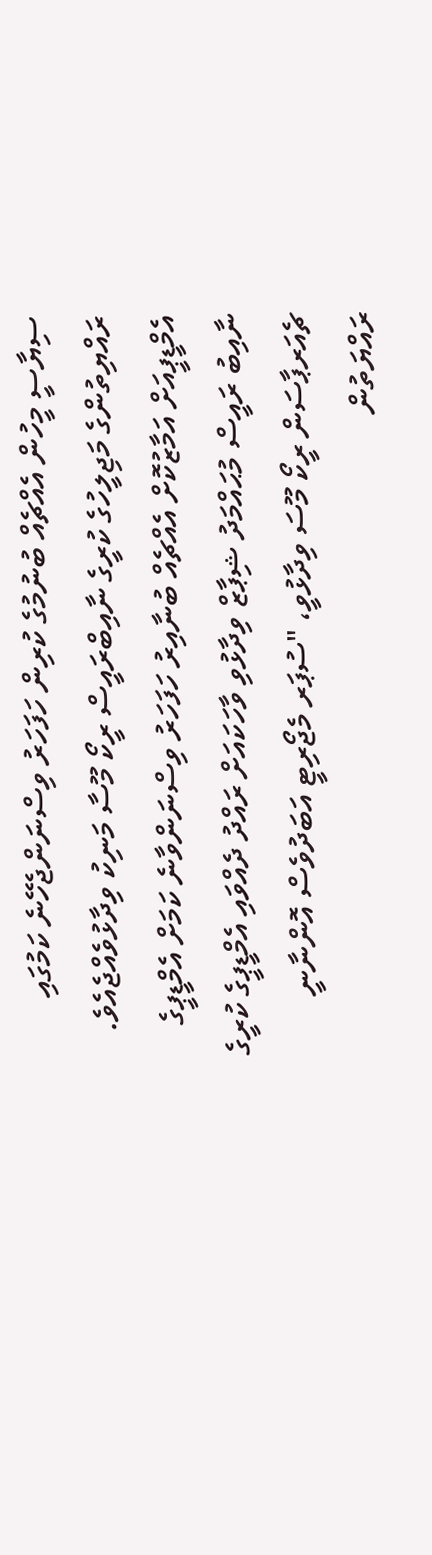ސިޔާސީ މީހުން އެއްޗެއް ބުނުމުގެ ކުރިން ހަފަހަރު ވިސްނަންޖެހޭނެ ކަމުގައި ރައްޔިތުންގެ މަޖިލީހުގެ ކުރީގެ ނާއިބްރައީސް ރީކޯ މޫސާ މަނިކު ވިދާޅުވެއްޖެއެވެ.
އެމްޑީޕީއަށް އަމާޒުކޮށް އެއްޗެއް ބުނާއިރު ހަފަހަރު ވިސްނަންވާނެ ކަމަށް އެމްޑީޕީގެ ނާއިބު ރައީސް މުޙައްމަދު ޝިޕާޒް ވިދާޅުވި ވާހަކައަށް ރައްދު ދެއްވައި އެމްޑީޕީގެ ކުރީގެ ޗެއަރޕާސަން ރީކޯ މޫސަ ވިދާޅުވީ، "ސުޕަރ މެޖޯރިޓީ އަބަދުވެސް އޮންނާނީ ރައްޔަތުން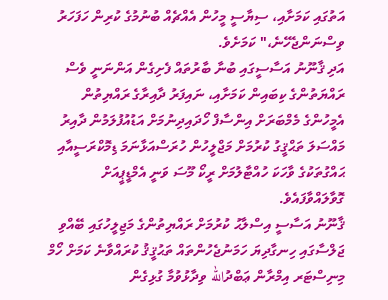އަތުގައި ކަމަށާއި، ސިޔާސީ މީހުން އެއްޗެއް ބުނުމުގެ ކުރިން ހަފަހަރު ވިސްނަންޖެހޭނެ،" ކަމަށެވެ.
އަދި ޤާނޫނު އަސާސީގައި ބުނާ ބާރުތައް ފެށިގެން އަންނަނީ ވެސް ރައްޔަތުންގެ ކިބައިން ކަމަށާއި، ނައިފަރު ދާއިރާގެ ރައްޔިތުން އެމީހުންގެ މެމްބަރަށް އިންސާފް ހޯދައިދިނުމަށް އަޑުއުފުލަމުން ދާއިރު މައްސަލަ ތަޙްޤީގު ކުރުމަށް މަޖްލީހުން ހުރަސްއަޅާނަމަ ޑިމޮކްރަސީއާއި ޙައްގުތަކުގެ ވާހަކަ ހުއްޓާލުމަށް ރީކޯ މޫސަ ވަނީ އެމްޑީޕީއަށް ގޮވާލައްވާފައެވެ.
ޤާނޫނު އަސާސީ އިސްލާޙު ކުރުމަށް ރައްޔިތުންގެ މަޖިލީހުގައި ބޭއްވި ޖަލްސާގައި ހިނގާދިޔަ ހަމަނުޖެހުންތައް ތަޙުޤީޤު ކުރައްވާނެ ކަމަށް ހޯމް މިނިސްޓަރ އިމްރާން ޢަބްދުالله ވިދާޅުވުމާ ގުޅިގެން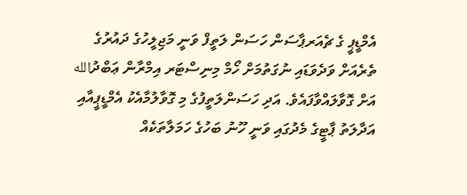އެމްޑީޕީ ގެ ޗެއަރޕާސަން ހަސަން ލަތީފް ވަނީ މަޖިލީހުގެ ދައުރުގެ ތެރެއަށް ވަދެވަޑައި ނުގަތުމަށް ހޯމް މިނިސްޓަރ އިމްރާން ޢަބްދުالله އަށް ގޮވާލައްވާފައެވެ. އަދި ހަސަންލަތީފުގެ މި ގޮވާލުމާއެކު އެމްޑީޕީއާއި އަދާލަތު ޕާޓީގެ މެދުގައި ވަނީ ހޫނު ބަހުގެ ހަމަލާތަކެއް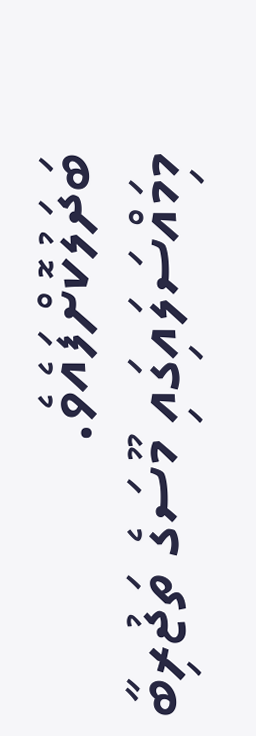ބަދަލުކޮށްފައެވެ.
މިމައްސަލައިގައި މޫސަގެ ތަޖުރިބާ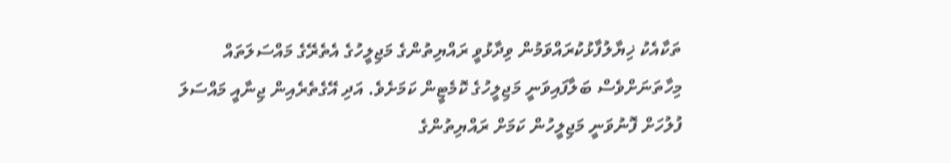ތަކާއެކު ޚިޔާލުފާޅުކުރައްވަމުން ވިދާޅުވީ ރައްޔިތުންގެ މަޖިލީހުގެ އެތެރޭގެ މައްސަލަތައް މިހާތަނަށްވެސް ބަލާފައިވަނީ މަޖިލީހުގެ ކޮމެޓީން ކަމަށެވެ. އަދި އޭގެތެރެއިން ޖިނާއީ މައްސަލަ ފުލުހަށް ފޮނުވަނީ މަޖިލީހުން ކަމަށް ރައްޔިތުންގެ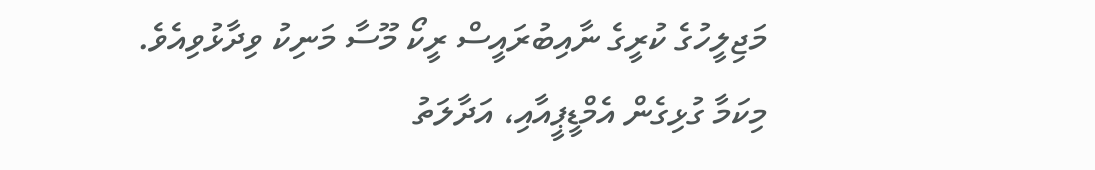މަޖިލީހުގެ ކުރީގެ ނާއިބުރައީސް ރީކޯ މޫސާ މަނިކު ވިދާޅުވިއެވެ.
މިކަމާ ގުޅިގެން އެމްޑީޕީއާއި، އަދާލަތު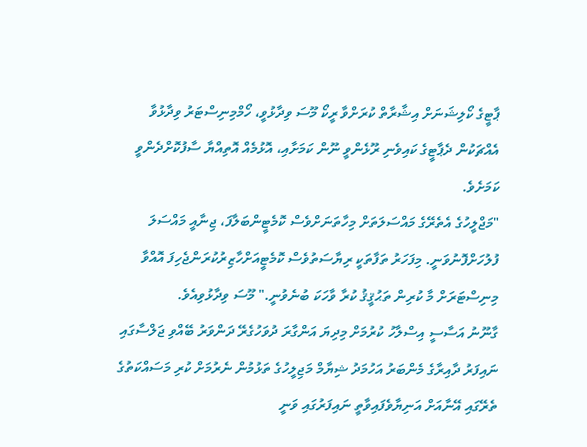ޕާޓީގެ ކޯލިޝަނަށް އިޝާރާތް ކުރަށްވާ ރީކޯ މޫސަ ވިދާޅުވީ، ހޯމްމިނިސްޓަރު ވިދާޅުވާ އެއްޗަކުން ދެޕާޓީގެ ކައިވެނި ރޫޅެންވީ ނޫން ކަމަށާއި، އޮޅުމެއް އޮތިއްޔާ ސާފުކޮށްދެންވީ ކަމަށެވެ.
"މަޖްލީހުގެ އެތެރޭގެ މައްސަލަތަށް މިހާތަނަށްވެސް ކޮމެޓީންބަލާފަ، ޖިނާއީ މައްސަލަ ފުލުހަށްފޮނުވަނީ. މިފަހަރު ތަފާތަކީ ރިޔާސަތުވެސް ކޮމެޓީއަށްހާޒިރުކުރަންޖެހިފަ އޮއްވާ މިނިސްޓަރަށް މާ ކުރިން ތަޙުޤީޤު ކުރާ ވާހަކަ ބުނެވުނީ." މޫސަ ވިދާޅުވިއެވެ.
ގާނޫނު އަސާސީ އިސްލާހު ކުރުމަށް މިދިޔަ އަންގާރަ ދުވަހުގެރޭ ދަންވަރު ބޭއްވި ޖަލްސާގައި ނައިފަރު ދާއިރާގެ މެންބަރު އަހުމަދު ޝިޔާމް މަޖިލީހުގެ ތަޅުމުން ނެރުމަށް ކުރި މަސައްކަތުގެ ތެރޭގައި އޭނާއަށް އަނިޔާވެފައިވާތީ ނައިފަރުގައި ވަނީ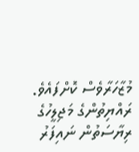މުޒާހަރާވެސް ކޮށްފައެވެ.
ރައްޔިތުންގެ މަޖިލީހުގެ ރިޔާސަތުން ނައިފަރު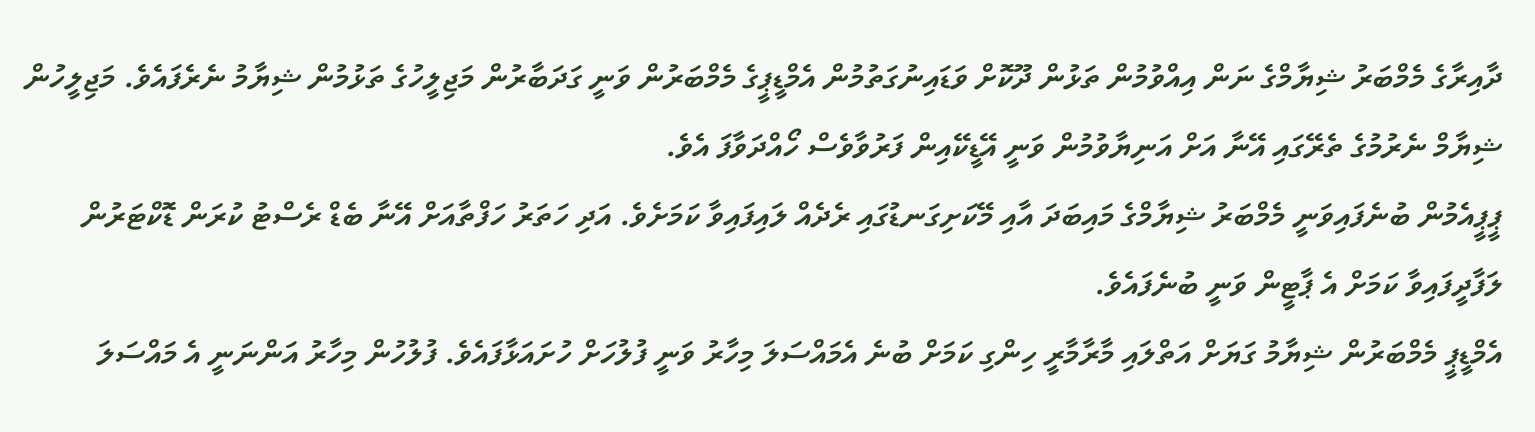ދާއިރާގެ މެމްބަރު ޝިޔާމްގެ ނަން އިއްވުމުން ތަޅުން ދޫކޮށް ވަޑައިނުގަތުމުން އެމްޑީޕީގެ މެމްބަރުން ވަނީ ގަދަބާރުން މަޖިލީހުގެ ތަޅުމުން ޝިޔާމު ނެރެފައެވެ. މަޖިލީހުން ޝިޔާމް ނެރުމުގެ ތެރޭގައި އޭނާ އަށް އަނިޔާވުމުން ވަނީ އޭޑީކޭއިން ފަރުވާވެސް ހޯއްދަވާފަ އެވެ.
ޕީޕީއެމުން ބުނެފައިވަނީ މެމްބަރު ޝިޔާމްގެ މައިބަދަ އާއި މޭކަށިގަނޑުގައި ރެދެއް ލައިފައިވާ ކަމަށެވެ. އަދި ހަތަރު ހަފްތާއަށް އޭނާ ބެޑް ރެސްޓު ކުރަން ޑޮކްޓަރުން ލަފާދީފައިވާ ކަމަށް އެ ޕާޓީން ވަނީ ބުނެފައެވެ.
އެމްޑީޕީ މެމްބަރުން ޝިޔާމު ގަޔަށް އަތްލައި މާރާމާރީ ހިންގި ކަމަށް ބުނެ އެމައްސަލަ މިހާރު ވަނީ ފުލުހަށް ހުށައަޅާފައެވެ. ފުލުހުން މިހާރު އަންނަނީ އެ މައްސަލަ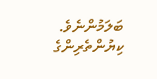ބަލަމުންނެވެ.
ކިޔުންތެރިންގެ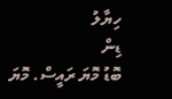ހިޔާލު
ޑިން
ބޮޑު މޮޔަ ރައީސް. މޮޔަ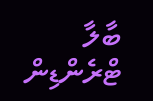ބާލާ
ޓްރެންޑިން